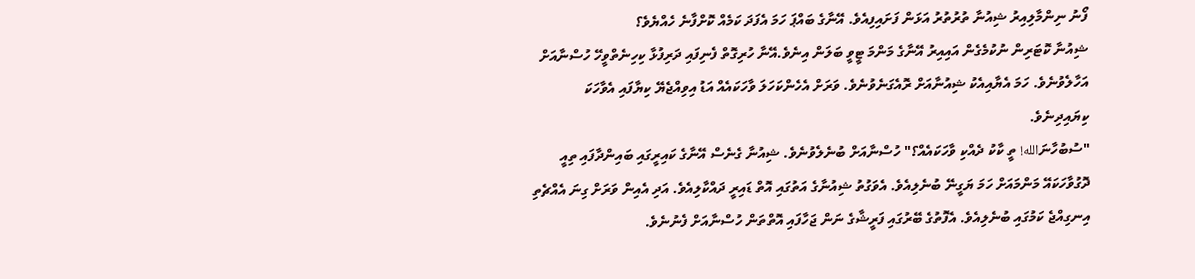ފޯނު ނިންމާލިއިރު ޝިއުނާ ތުރުތުރު އަޅަން ފަށައިފިއެވެ. އޭނާގެ ބައްޕަ ހަމަ އެފަދަ ކަމެއް ކޮށްފާނެ ހެއްޔެވެ؟
ޝިއުނާ ކޮޓަރިން ނުކުމެގެން އައިއިރު އޭނާގެ މަންމަ ޓީވީ ބަލަން އިނެވެ.އޭނާ ހުރިގޮތް ފެނިފައި ދަރިފުޅާ ކިހިނެތްވީހޭ ހުސްނާއަށް އަހާލެވުނެވެ. ހަމަ އެޔާއިއެކު ޝިއުނާއަށް ރޮއެގަނެވުނެވެ. ވަރަށް އެހެންކަހަލަ ވާހަކައެއް އަޑު އިވިއްޖެޔޭ ކިޔާފައި އެވާހަކަ ކިޔައިދިނެވެ.
"ސުބުހާނަالله! ތީ ކާކު ދެއްކި ވާހަކައެއް؟" ހުސްނާއަށް ބުނެލެވުނެވެ. ޝިއުނާ ގެނެސް އޭނާގެ ކައިރީގައި ބައިންދާފައި ތިއީ ދޮގުވާހަކައޭ މަންމައަށް ހަމަ ޔަގީނޭ ބުނެލިއެވެ. އެވަގުތު ޝިއުނާގެ އަތުގައި އޮތް ޑައިރީ ދައްކާލިއެވެ. އަދި އެއިން ވަރަށް ގިނަ އެއްޗެތި އިނގިއްޖެ ކަމުގައި ބުނެލިއެވެ. އެފޮތުގެ ބޭރުގައި ފަރީޝާގެ ނަން ޖަހާފައި އޮތްތަން ހުސްނާއަށް ފެނުނެވެ.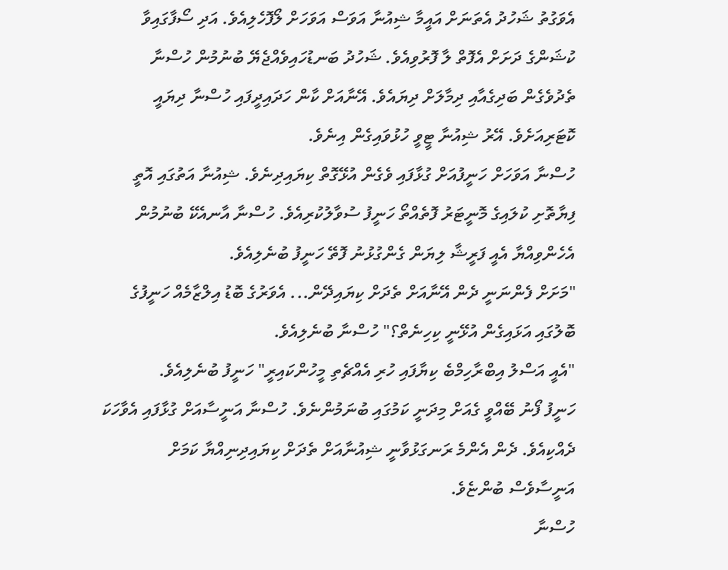އެވަގުތު ޝަހުދު އެތަނަށް އައީމާ ޝިއުނާ އަވަސް އަވަހަށް ލޯފޮހެލިއެވެ. އަދި ސޯފާގައިވާ ކުޝަންގެ ދަށަށް އެފޮތް ލާ ފޮރުވިއެވެ. ޝަހުދު ބަނޑުހައިވެއްޖެޔޭ ބުނުމުން ހުސްނާ ތެދުވެގެން ބަދިގެއާއި ދިމާލަށް ދިޔައެވެ. އޭނާއަށް ކާން ހަދައިދީފައި ހުސްނާ ދިޔައީ ކޮޓަރިއަށެވެ. އޭރު ޝިއުނާ ޓީވީ ހުޅުވައިގެން އިނެވެ.
ހުސްނާ އަވަހަށް ހަނީފުއަށް ގުޅާފައި ވެގެން އުޅޭގޮތް ކިޔައިދިނެވެ. ޝިއުނާ އަތުގައި އޮތީ ފިޔާތޮށި ކުލައިގެ މޮނީޓަރު ފޮތެއްތޯ ހަނީފު ސުވާލުކުރިއެވެ. ހުސްނާ އާނއެކޭ ބުނުމުން އެހެންވިއްޔާ އެއީ ފަރީޝާ ލިޔަން ގެންގުޅުނު ފޮތޭ ހަނީފު ބުނެލިއެވެ.
"މަށަށް ފެންނަނީ ދެން އޭނާއަށް ތެދަށް ކިޔައިދޭން... އެވަރުގެ ބޮޑު އިލްޒާމެއް ހަނީފުގެ ބޮލުގައި އަޅައިގެން އުޅޭނީ ކިހިނެތް؟" ހުސްނާ ބުނެލިއެވެ.
"އެއީ އަސްލު އިބްރާހިމްބެ ކިޔާފައި ހުރި އެއްޗެތި މީހުންކައިރީ" ހަނީފު ބުނެލިއެވެ.
ހަނީފު ފޯނު ބޭއްވީ ގެއަށް މިދަނީ ކަމުގައި ބުނަމުންނެވެ. ހުސްނާ އަނީސާއަށް ގުޅާފައި އެވާހަކަ ދެއްކިއެވެ. ދެން އެންމެ ރަނގަޅުވާނީ ޝިއުނާއަށް ތެދަށް ކިޔައިދިނިއްޔާ ކަމަށް އަނީސާވެސް ބުންޏެވެ.
ހުސްނާ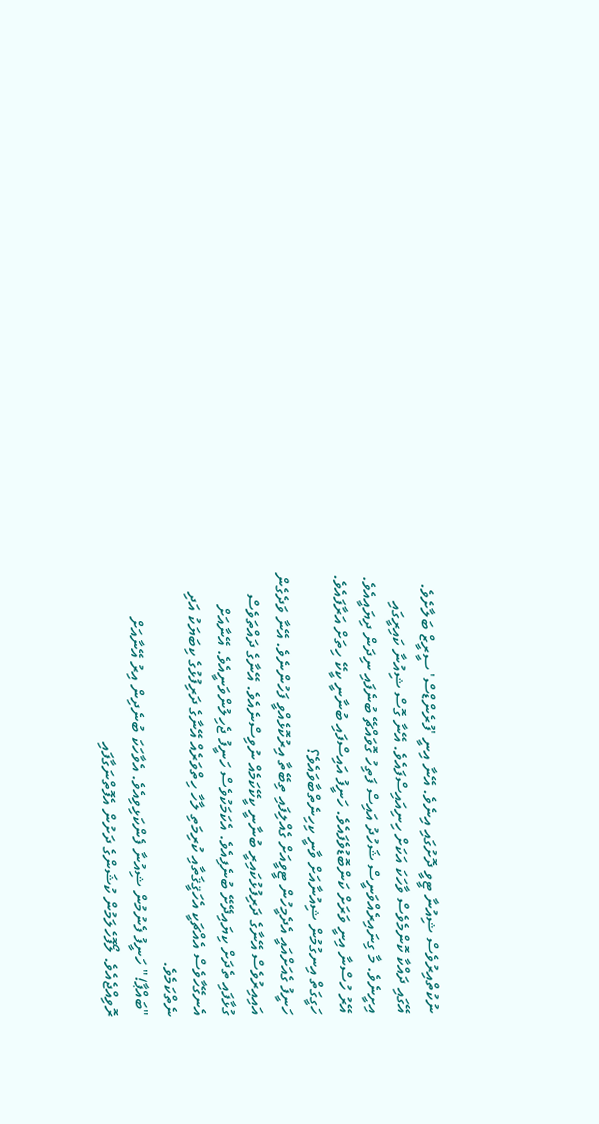ނުކުތްއިރުވެސް ޝިއުނާ ޓީވީ ދޮށުގައި އިނެވެ. އޭނާ އިނީ 'ފުރެންޑްސް' ސީރީޒް ބަލާށެވެ. އޭގައި ދައްކާ ކޮންމެވެސް ވާހަކަ އަކަށް ހިނިއައިސްފައެވެ. އޭނާ ގޮސް ޝިއުނާ ކައިރީގައި އިށީނެވެ. މާ ގިނައިރެއްވަނީސް ޝަހުދު އައިސް ފަތިހު ގޮވައްޗޭ ބުނެފައި ނިދަން ދިޔައީއެވެ. އޭރު ހުސްނާ އިނީ ވަރަށް ކަންބޮޑުވެފައެވެ. ހަނީފު އައިސްފައި ބުނާނީ ކީކޭ ހިތަށް އަރާފައެވެ. ހަގީގަތް އިނގުމުން ޝިއުނާއަށް ވާނީ ކިހިނެތްބާވައެވެ؟
ހަނީފު ގެއަށްއައީ އެދެމީހުން ޓީވީއަށް ގެއްލިފައި ތިބޭތާ އިރުކޮޅެއްވީ ފަހުންނެވެ. އޭނާ ވަދެގެން އައިއިރުވެސް އޭނާގެ ދަރިފުޅުކައިރީ ބުނާނީ ކީކޭކަމެއް ނުވިސްނެއެވެ. އޭނާގެ ދައްތަވެސް ގުޅާފައި ތެދަށް ކިޔައިދޭށޭ ބުނެފިއެވެ. އެކަމަކުވެސް ހަނީފު ޖެހިލުންވަނީއެވެ. އޭނާއަށް އެނގޭހާވެސް އެއްޗަކީ އެހަޤީޤަތާއި ކުރިމަތި ލާހާ ހިތްވަރެއް އޭނާގެ ދަރިފުޅުގެ ކިބަޔަކު އަދި ނެތްކަމެވެ.
"ބައްޕާ!" ހަނީފު ފެނުމުން ޝިއުނާ ފެންކަޅިވިއެވެ. އެވާހަކަ ބުނެދިން އިރު އޭނާއަށް ރޮވިއްޖެއެވެ. ލޯފޮހެލަމުން ކުޝަންގެ ދަށުން އެފޮތްނަގާފައި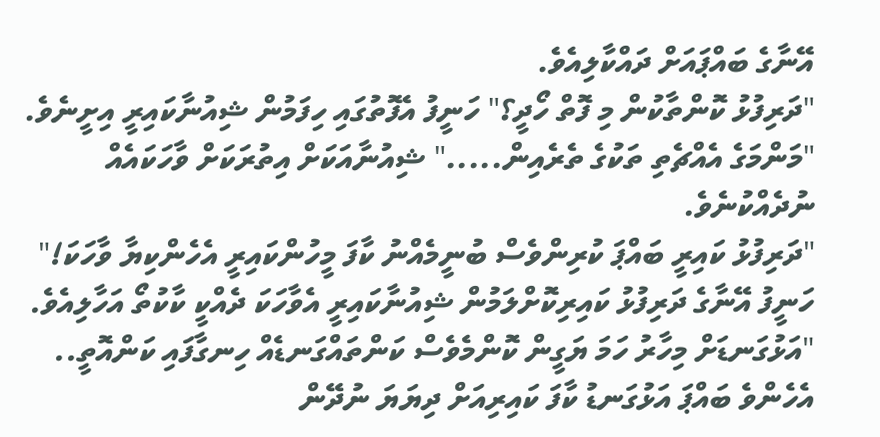އޭނާގެ ބައްޕައަށް ދައްކާލިއެވެ.
"ދަރިފުޅު ކޮންތާކުން މި ފޮތް ހޯދީ؟" ހަނީފު އެފޮތުގައި ހިފަމުން ޝިއުނާކައިރީ އިށީނެވެ.
"މަންމަގެ އެއްޗެތި ތަކުގެ ތެރެއިން....." ޝިއުނާއަކަށް އިތުރަކަށް ވާހަކައެއް ނުދެއްކުނެވެ.
"ދަރިފުޅު ކައިރީ ބައްޕަ ކުރިންވެސް ބުނީމެއްނު ކާފަ މީހުންކައިރީ އެހެންކިޔާ ވާހަކަ!" ހަނީފު އޭނާގެ ދަރިފުޅު ކައިރިކޮށްލަމުން ޝިއުނާކައިރީ އެވާހަކަ ދެއްކީ ކާކުތޯ އަހާލިއެވެ.
"އަޅުގަނޑަށް މިހާރު ހަމަ ޔަގީން ކޮންމެވެސް ކަންތައްގަނޑެއް ހިނގާފައި ކަންއޮތީ.. އެހެންވެ ބައްޕަ އަޅުގަނޑު ކާފަ ކައިރިއަށް ދިޔަޔަ ނުދޭން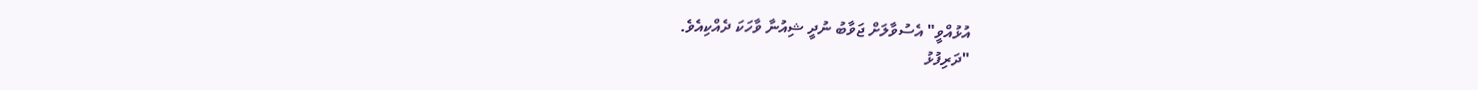އުޅުއްވީ" އެސުވާލަށް ޖަވާބު ނުދީ ޝިއުނާ ވާހަކަ ދެއްކިއެވެ.
"ދަރިފުޅު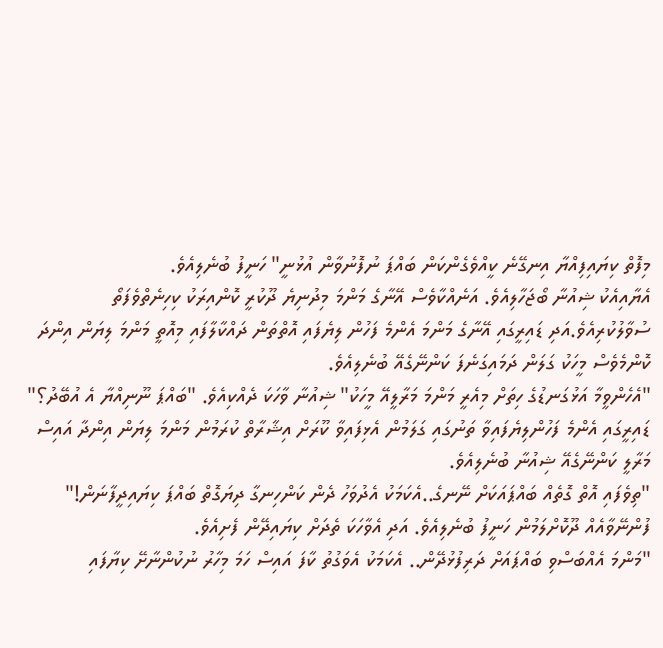މިފޮތް ކިޔައިފިއްޔާ އިނގޭނެ ކީއްވެގެންކަން ބައްޕަ ނުފޮނުވާން އުޅުނީ" ހަނީފު ބުނެލިއެވެ.
އެޔާއިއެކު ޝިއުނާ ބޯޖަހާލިއެވެ. އަނެއްކާވެސް އޭނާގެ މަންމަ މިދުނިޔެ ދޫކުރީ ކޮންއިރަކު ކިހިނެތްވެފަތޯ ސުވާލުކުރިއެވެ.އަދި ޑައިރީގައި އޭނާގެ މަންމަ އެންމެ ފަހުން ލިޔެފައި އޮތްތަން ދައްކާލާފައި މިއޮތީ މަންމަ ލިޔަން އިންދަ ކޮންމެވެސް މީހަކު ގަލަން ދަމައިގަނެފަ ކަންނޭގެއޭ ބުނެލިއެވެ.
"އެހެންވީމާ އަޅުގަނޑުގެ ހިތަށް މިއެރީ މަންމަ މަރާލީއޭ މީހަކު" ޝިއުނާ ވާހަކަ ދެއްކިއެވެ. "ބައްޕަ ނޫނިއްޔާ އެ އުބޭދު؟"
ޑައިރީގައި އެންމެ ފަހުންލިޔެފައިވާ ތަނުގައި ގަލަމުން އެޅިފައިވާ ކޫރަށް އިޝާރާތް ކުރަމުން މަންމަ ލިޔަން އިންދާ އައިސް މަރާލީ ކަންނޭގެއޭ ޝިއުނާ ބުނެލިއެވެ.
"ތިވެފައި އޮތް ގޮތެއް ބައްޕައަކަށް ނޭނގެ..އެކަމަކު އެދުވަހު ދެން ކަންހިނގާ ދިޔަގޮތް ބައްޕަ ކިޔައިދީފާނަން!" ފުންނޭވާއެއް ދޫކޮށްލަމުން ހަނީފު ބުނެލިއެވެ. އަދި އެވާހަކަ ތެދަށް ކިޔައިދޭން ފެށިއެވެ.
"މަންމަ އެއްބަސްވި ބައްޕައަށް ދަރިފުޅުދޭން.. އެކަމަކު އެވަގުތު ކާފަ އައިސް ހަމަ މިހާރު ނުކުންނާށޭ ކިޔާފައި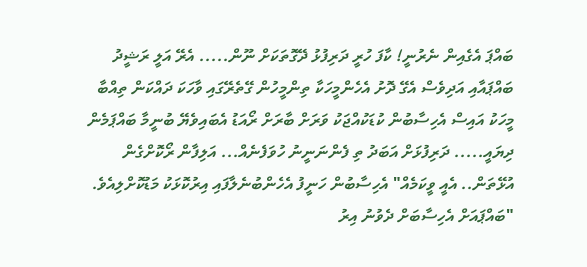ބައްޕަ އެގެއިން ނެރުނީ! ކާފަ ހުރީ ދަރިފުޅު ދޭގޮތަކަށް ނޫން..... އެރޭ އަލީ ރަޝީދު ބައްޕައާއި އަދިވެސް އެގޭ ދޮށު އެހެންމީހަކާ ތިންމީހުން ގޭތެރޭގައި ވާހަކަ ދައްކަން ތިއްބާ މީހަކު އައިސް އެހިސާބުން ކުޑަކުއްޖަކު ވަރަށް ބާރަށް ރޯއަޑު އެބައިވެޔޭ ބުނީމާ ބައްޕަމެން ދިޔައީ..... ދަރިފުޅަށް އަބަދު ތި ފެންނަނީނު ހުވަފެނެއް... އަލިފާން ރޯކޮށްގެން އުޅޭތަން.. އެއީ ވީކަމެއް" އެހިސާބުން ހަނީފު އެހެންބުނެލާފައި އިރުކޮޅަކު މަޑުކޮށްލިއެވެ.
"ބައްޕައަށް އެހިސާބަށް ދެވުނު އިރު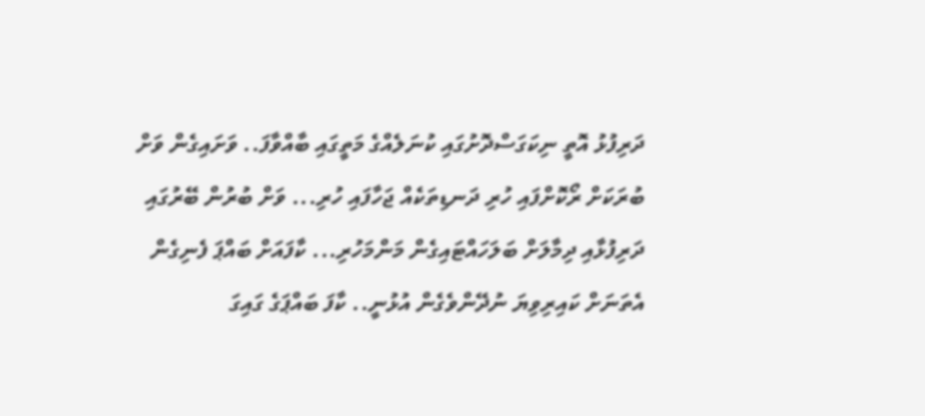ދަރިފުޅު އޮތީ ނިކަގަސްދޮށުގައި ކުނަލެއްގެ މަތީގައި ބާއްވާފަ.. ވަށައިގެން ވަށް ބުރަކަށް ރޯކޮށްފައި ހުރި ދަނޑިތަކެއް ޖަހާފައި ހުރި... ވަށް ބުރުން ބޭރުގައި ދަރިފުޅާއި ދިމާލަށް ބަލަހައްޓައިގެން މަންމަހުރި... ކާފައަށް ބައްޕަ ފެނިގެން އެތަނަށް ކައިރިވިޔަ ނުދޭންވެގެން އުޅުނީ.. ކާފަ ބައްޕަގެ ގައިގަ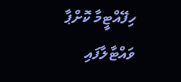ހިފޭއްޓީމާ ކޮށްޕާ ވައްޓާލާފައި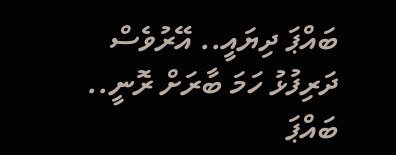ބައްޕަ ދިޔައީ.. އޭރުވެސް ދަރިފުޅު ހަމަ ބާރަށް ރޮނީ.. ބައްޕަ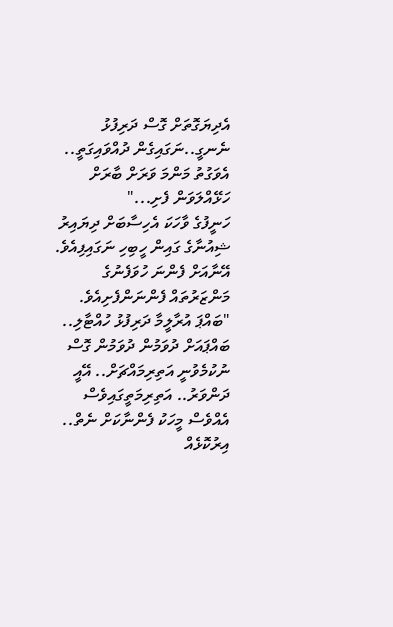އެދިޔަގޮތަށް ގޮސް ދަރިފުޅު ނެނގީ..ނަގައިގެން ދުއްވައިގަތީ.. އެވަގުތު މަންމަ ވަރަށް ބާރަށް ހަޅޭއްލަވަން ފެށި..."
ހަނީފުގެ ވާހަކަ އެހިސާބަށް ދިޔައިރު ޝިއުނާގެ ގައިން ހީބިހި ނަގައިފިއެވެ. އޭނާއަށް ފެންނަ ހުވަފެނުގެ މަންޒަރުތައް ފެންނަންފެށިއެވެ.
"ބައްޕަ އުރާލީމާ ދަރިފުޅު ހުއްޓާލި.. ބައްޕައަށް ދުވަމުން ދުވަމުން ގޮސް ނުކުމެވުނީ އަތިރިމައްޗަށް.. އޭއީ ދަންވަރު.. އަތިރިމަތީގައިވެސް އެއްވެސް މީހަކު ފެންނާކަށް ނެތް.. އިރުކޮޅެއް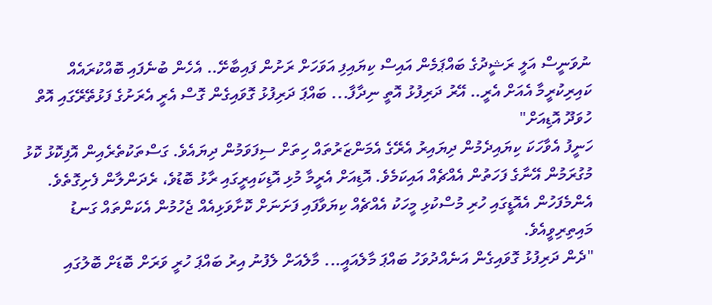ނުވަނީސް އަލީ ރަޝީދުގެ ބައްޕަމެން އައިސް ކިޔައިފި އަވަހަށް ރަށުން ފައިބާށޭ.. އެހެން ބުނެފައި ބޮއްކުރައެއް ކައިރިކުރީމާ އެއަށް އެރީ.. އޭރު ދަރިފުޅު އޮތީ ނިދާފާ... ބައްޕަ ދަރިފުޅު ގޮވައިގެން ގޮސް އެރީ އެރަށުގެ ފަޅުތޭރޭގައި އޮތް ހުވަދޫ އޮޑިއަށް"
ހަނީފު އެވާހަކަ ކިޔައިދެމުން ދިޔައިރު އެރޭގެ އެމަންޒަރުތައް ހިތަށް ސިފަވަމުން ދިޔައެވެ. ގަސްތަކުތެރެއިން އޮފިކޮޅު ކޮޅު މުގުރަމުން އޭނާގެ ފަހަތުން އެއްޗެއް އައިކަމެވެ. އޮޑިއަށް އެރީމާ މުޅި އޮޑިކައިރީގައި ރާޅު ބޮޑުވެ، ރެދަންލާން ފެށިގޮތެވެ. އެންމެފަހުން އެއޮޑީގައި ހުރި މުސްކުޅި މީހަކު އެއްޗެއް ކިޔަވާފައި ފަށަނަށް ކޮށާވަޅިއެއް ޖެހުމުން އެކަންތައް ގަނޑު މައިތިރިވީއެވެ.
"ދެން ދަރިފުޅު ގޮވައިގެން އަނެއްދުވަހު ބައްޕަ މާލެއައީ... މާލެއަށް ލެފުނު އިރު ބައްޕަ ހުރީ ވަރަށް ބޮޑަށް ބޮލުގައި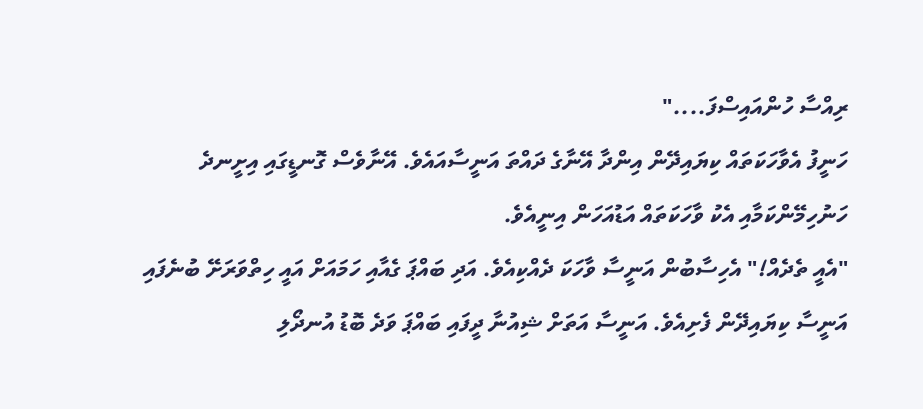ރިއްސާ ހުންއައިސްފަ...."
ހަނީފު އެވާހަކަތައް ކިޔައިދޭން އިންދާ އޭނާގެ ދައްތަ އަނީސާއައެވެ. އޭނާވެސް ގޮނޑީގައި އިށީނދެ ހަނުހިމޭންކަމާއި އެކު ވާހަކަތައް އަޑުއަހަން އިނީއެވެ.
"އެއީ ތެދެއް!" އެހިސާބުން އަނީސާ ވާހަކަ ދެއްކިއެވެ. އަދި ބައްޕަ ގެއާއި ހަމައަށް އައީ ހިތްވަރަށޭ ބުނެފައި އަނީސާ ކިޔައިދޭން ފެށިއެވެ. އަނީސާ އަތަށް ޝިއުނާ ދީފައި ބައްޕަ ވަދެ ބޮޑު އުނދޯލި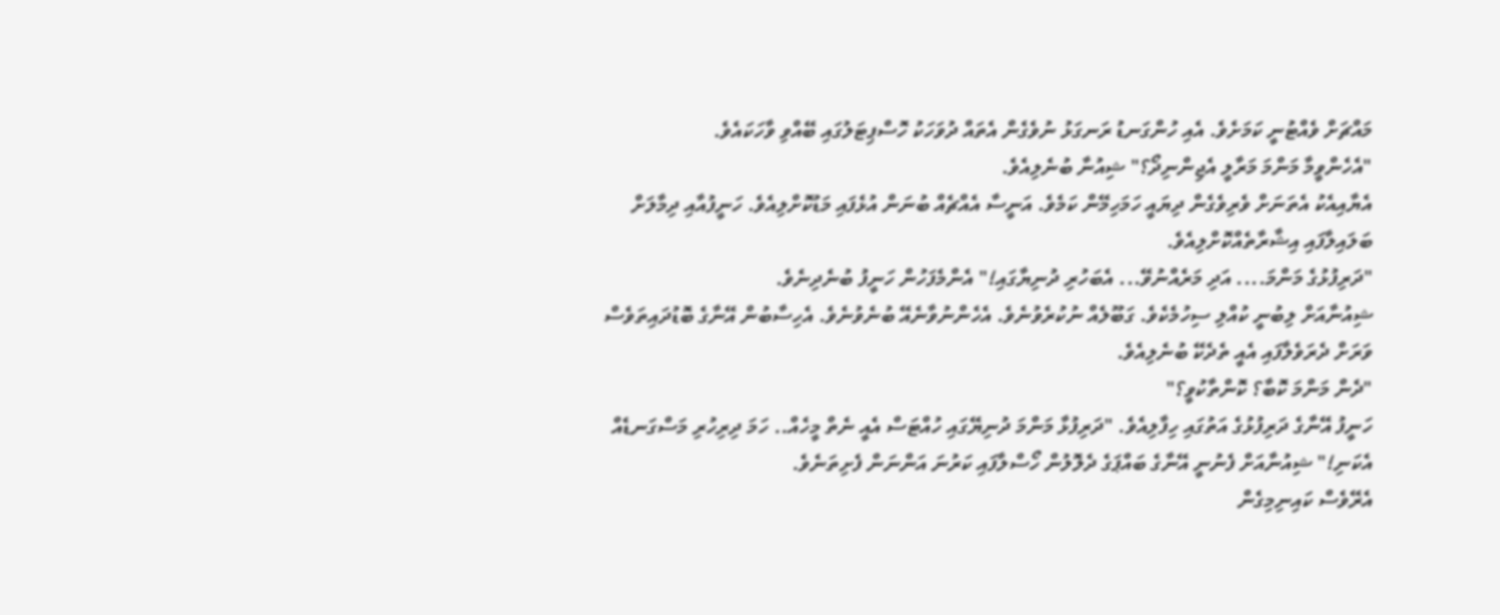މައްޗަށް ވެއްޓުނީ ކަމަށެވެ. އެއި ހުންގަނޑު ރަނގަޅު ނުވެގެން އެތައް ދުވަހަކު ހޮސްޕިޓަލުގައި ބޭއްވި ވާހަކައެވެ.
"އެހެންވީމާ މަންމަ މަރާލީ އެޖިންނިދޯ؟" ޝިއުނާ ބުނެލިއެވެ.
އެޔާއިއެކު އެތަނަށް ވެރިވެގެން ދިޔައީ ހަމަހިމޭން ކަމެވެ. އަނީސާ އެއްޗެއް ބުނަން އުޅެފައި މަޑުކޮށްލިއެވެ. ހަނީފުއާއި ދިމާލަށް ބަލައިލާފައި އިޝާރާތެއްކޮށްލިއެވެ.
"ދަރިފުޅުގެ މަންމަ.... އަދި މަރެއްނުވޭ... އެބަހުރި ދުނިޔާގައި!" އެންމެފަހުން ހަނީފު ބުނެދިނެވެ.
ޝިއުނާއަށް ލިބުނީ ކުއްލި ސިހުމެކެވެ. ގަބޫލެއް ނުކުރެވުނެވެ. އެހެންނުވާނެއޭ ބުނެވުނެވެ. އެހިސާބުން އޭނާގެ ބޮޑުދައިތަވެސް ވަރަށް ދެރަވެލާފައި އެއީ ތެދެކޭ ބުނެލިއެވެ.
"ދެން މަންމަ ކޮބާ؟ ކޮންތާކުވީ؟"
ހަނީފު އޭނާގެ ދަރިފުޅުގެ އަތުގައި ހިފާލިއެވެ. "ދަރިފުޅާ މަންމަ ދުނިޔޭގައި ހުއްޓަސް އެއީ ނެތް މީހެއް.. ހަމަ ދިރިހުރި މަސްގަނޑެއް އެކަނި!" ޝިއުނާއަށް ފެނުނީ އޭނާގެ ބައްޕަގެ ދެލޮލުން ހޯސްލާފައި ކަރުނަ އަންނަން ފެށިތަނެވެ.
އެރޭވެސް ކައިނިމިގެން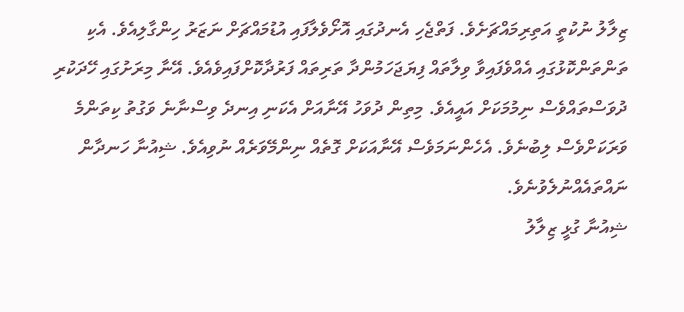ޒިލާލު ނުކުތީ އަތިރިމައްޗަށެވެ. ފަތްޖެހި އެނދުގައި އޮށޯވެލާފައި އުޑުމައްޗަށް ނަޒަރު ހިންގާލިއެވެ. އެކި ތަންތަންކޮޅުގައި އެއްވެފައިވާ ވިލާތައް ފިޔަޖަހަމުންދާ ތަރިތައް ފަރުދާކޮށްފައިވެއެވެ. އޭނާ މިރަށުގައި ހޭދަކުރި ދުވަސްތައްވެސް ނިމުމަކަށް އައީއެވެ. މިތިން ދުވަހު އޭނާއަށް އެކަނި އިނދެ ވިސްނާނެ ވަގުތު ކިތަންމެ ވަރަކަށްވެސް ލިބުނެވެ. އެހެންނަމަވެސް އޭނާއަކަށް ގޮތެއް ނިންމޭވަރެއް ނުވިއެވެ. ޝިއުނާ ހަނދާން ނައްތައެއްނުލެވުނެވެ.
ޝިއުނާ ގުޅީ ޒިލާލު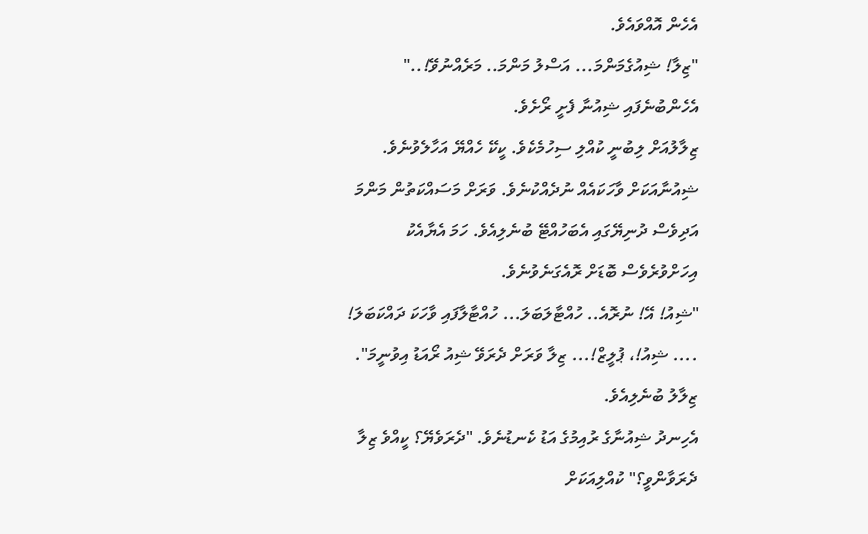އެހެން އޮއްވައެވެ.
"ޒިލާ! ޝިއުގެމަންމަ... އަސްލު މަންމަ.. މަރެއްނުވޭ!.." އެހެންބުނެފައި ޝިއުނާ ފެށީ ރޯށެވެ.
ޒިލާލުއަށް ލިބުނީ ކުއްލި ސިހުމެކެވެ. ކީކޭ ހެއްޔޭ އަހާލެވުނެވެ.
ޝިއުނާއަކަށް ވާހަކައެއް ނުދެއްކުނެވެ. ވަރަށް މަސައްކަތުން މަންމަ އަދިވެސް ދުނިޔޭގައި އެބަހުއްޓޭ ބުނެލިއެވެ. ހަމަ އެޔާއެކު އިހަށްވުރެވެސް ބޮޑަށް ރޮއެގަނެވުނެވެ.
"ޝިއު! އޭ! ނުރޮއެ.. ހުއްޓާލަބަލަ... ހުއްޓާލާފައި ވާހަކަ ދައްކަބަލަ! .... ޝިއު!، ޕުލީޒް!... ޒިލާ ވަރަށް ދެރަވޭ ޝިއު ރޯއަޑު އިވުނީމަ". ޒިލާލު ބުނެލިއެވެ.
އެހިނދު ޝިއުނާގެ ރުއިމުގެ އަޑު ކެނޑުނެވެ. "ދެރަވެޔޭ؟ ކީއްވެ ޒިލާ ދެރަވާންވީ؟" ކުއްލިއަކަށް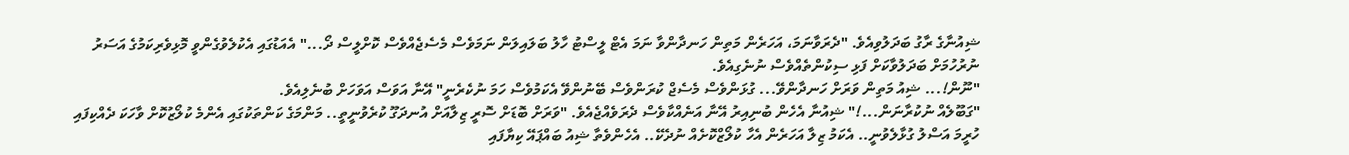ޝިއުނާގެ ރާގު ބަދަލުވިއެވެ. "ދެރަވާނަމަ، އަހަރެން މަތިން ހަނދާންވާ ނަމަ އެޓް ލީސްޓު ހާލު ބަލައިލަން ނަމަވެސް މެސެޖެއްވެސް ކޮށްލީސް ދޯ..." އެއަޑުގައި އެކުލެވުގެންވީ މޮޅިވެރިކަމުގެ އަސަރު ނުރުހުމަށް ބަދަލުވާކަށް ފަޅި ސިކުންތެއްވެސް ނުނެގިއެވެ.
"ނޫން!... ޝިއު މަތިން ވަރަށް ހަނދާންވޭ... ގުޅަންވެސް މެސެޖް ކުރަންވެސް ބޭނުންވޭ އެކަމުވެސް ހަމަ ނުކެރެނީ" އޭނާ އަވަސް އަވަހަށް ބުނެލިއެވެ.
"ގަބޫލެއް ނުކުރާނަން...!" ޝިއުނާ އެހެން ބުނިއިރު އޭނާ އަނެއްކާވެސް ދެރަވެއްޖެއެވެ. "ވަރަށް ބޮޑަށް ސޮރީ ޒިލާއަށް އުނދަގޫ ކުރެވުނީތީ.. މަންމަގެ ކަންތަކުގައި އެންމެ ކުލޯޒުކޮށް ވާހަކަ ދެއްކިފައި ހުރީމަ އަސްލު ގުޅާލެވުނީ.. އެކަމު ޒިލާ އަހަރެން އެހާ ކުލޯޒްކޮށެއް ނުދެކޭ.. އެހެންވެތާ ޝިއު ބައްޕައޭ ކިޔާފައި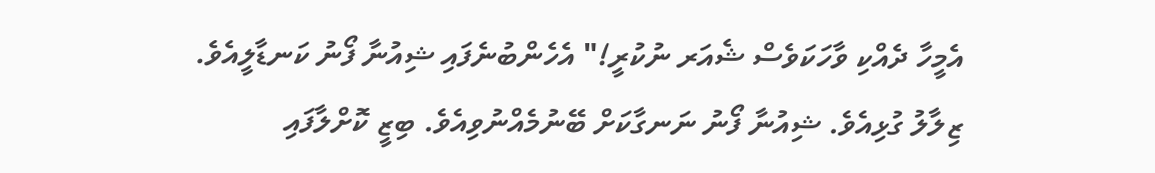އެމީހާ ދެއްކި ވާހަކަވެސް ޝެއަރ ނުކުރީ!" އެހެންބުނެފައި ޝިއުނާ ފޯނު ކަނޑާލީއެވެ.
ޒިލާލު ގުޅިއެވެ. ޝިއުނާ ފޯނު ނަނގާކަށް ބޭނުމެއްނުވިއެވެ. ބިޒީ ކޮށްލާފައި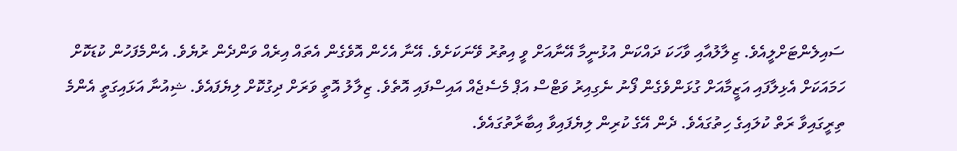ސައިލެންޓަށްލީއެވެ. ޒިލާލުއާއި ވާހަކަ ދައްކަން އުޅުނީމާ އޭނާއަށް ވީ އިތުރު ވޭނަކަށެވެ. އޭނާ އެހެން އޮވެގެން އެތައް އިރެއް ވަންދެން ރުޔެވެ. އެންމެފަހުން ކުޑަކޮށް ހަމައަކަށް އެޅިލާފައި އަޒީމާއަށް ގުޅަންވެގެން ފޯނު ނެގިއިރު ވަޓްސް އަޕް މެސެޖެއް އައިސްފައި އޮތެވެ. ޒިލާލު އޮތީ ވަރަށް ދިގުކޮށް ލިޔެފައެވެ. ޝިއުނާ އަޅައިގަތީ އެންމެ ތިރީގައިވާ ރަތް ކުލައިގެ ހިތުގައެވެ. ދެން އޭގެ ކުރިން ލިޔެފައިވާ އިބާރާތުގައެވެ.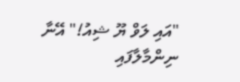"އައި ލަވް ޔޫ ޝިއު!" އޭނާ ނިންމާލާފައި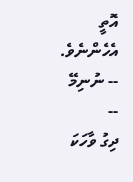އޮތީ އެހެންނެވެ.
-- ނުނިމޭ --
ދިގު ވާހަކަ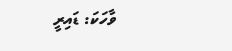ވާހަކަ: ޑައިރީ